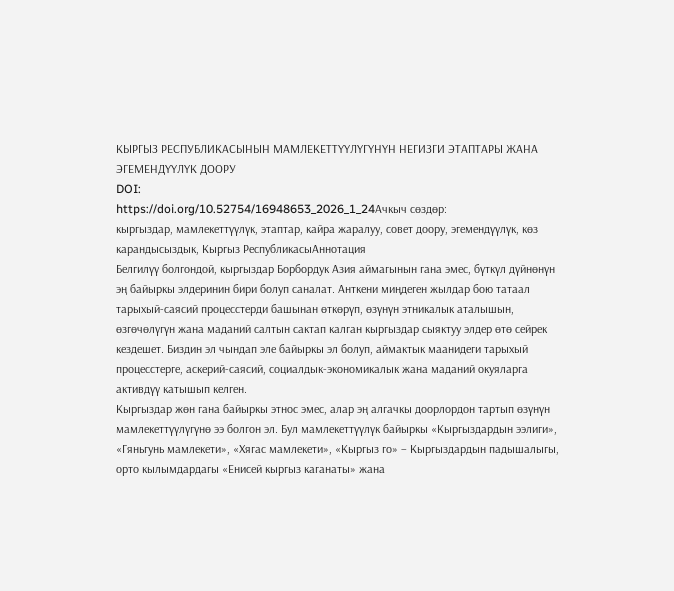КЫРГЫЗ РЕСПУБЛИКАСЫНЫН МАМЛЕКЕТТҮҮЛҮГҮНҮН НЕГИЗГИ ЭТАПТАРЫ ЖАНА ЭГЕМЕНДҮҮЛҮК ДООРУ
DOI:
https://doi.org/10.52754/16948653_2026_1_24Ачкыч сөздөр:
кыргыздар, мамлекеттүүлүк, этаптар, кайра жаралуу, совет доору, эгемендүүлүк, көз карандысыздык, Кыргыз РеспубликасыАннотация
Белгилүү болгондой, кыргыздар Борбордук Азия аймагынын гана эмес, бүткүл дүйнөнүн эң байыркы элдеринин бири болуп саналат. Анткени миңдеген жылдар бою татаал тарыхый-саясий процесстерди башынан өткөрүп, өзүнүн этникалык аталышын, өзгөчөлүгүн жана маданий салтын сактап калган кыргыздар сыяктуу элдер өтө сейрек кездешет. Биздин эл чындап эле байыркы эл болуп, аймактык маанидеги тарыхый процесстерге, аскерий-саясий, социалдык-экономикалык жана маданий окуяларга активдүү катышып келген.
Кыргыздар жөн гана байыркы этнос эмес, алар эң алгачкы доорлордон тартып өзүнүн мамлекеттүүлүгүнө ээ болгон эл. Бул мамлекеттүүлүк байыркы «Кыргыздардын ээлиги», «Гяньгунь мамлекети», «Хягас мамлекети», «Кыргыз го» – Кыргыздардын падышалыгы, орто кылымдардагы «Енисей кыргыз каганаты» жана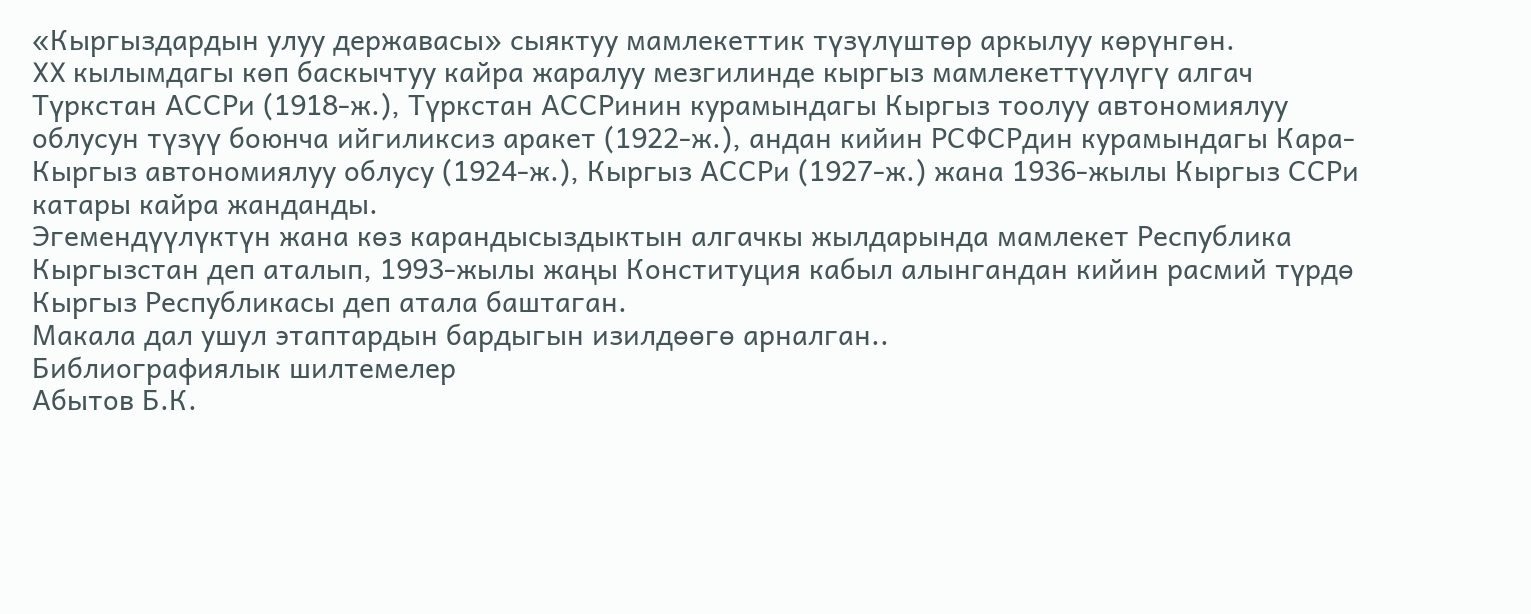«Кыргыздардын улуу державасы» сыяктуу мамлекеттик түзүлүштөр аркылуу көрүнгөн.
XX кылымдагы көп баскычтуу кайра жаралуу мезгилинде кыргыз мамлекеттүүлүгү алгач Түркстан АССРи (1918-ж.), Түркстан АССРинин курамындагы Кыргыз тоолуу автономиялуу облусун түзүү боюнча ийгиликсиз аракет (1922-ж.), андан кийин РСФСРдин курамындагы Кара-Кыргыз автономиялуу облусу (1924-ж.), Кыргыз АССРи (1927-ж.) жана 1936-жылы Кыргыз ССРи катары кайра жанданды.
Эгемендүүлүктүн жана көз карандысыздыктын алгачкы жылдарында мамлекет Республика Кыргызстан деп аталып, 1993-жылы жаңы Конституция кабыл алынгандан кийин расмий түрдө Кыргыз Республикасы деп атала баштаган.
Макала дал ушул этаптардын бардыгын изилдөөгө арналган..
Библиографиялык шилтемелер
Абытов Б.К.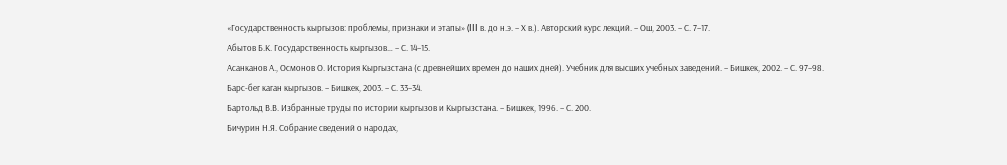«Государственность кыргызов: проблемы, признаки и этапы» (III в. до н.э. – Х в.). Авторский курс лекций. – Ош, 2003. – С. 7–17.
Абытов Б.К. Государственность кыргызов… – С. 14–15.
Асанканов А., Осмонов О. История Кыргызстана (с древнейших времен до наших дней). Учебник для высших учебных заведений. – Бишкек, 2002. – С. 97–98.
Барс-бег каган кыргызов. – Бишкек, 2003. – С. 33–34.
Бартольд В.В. Избранные труды по истории кыргызов и Кыргызстана. – Бишкек, 1996. – С. 200.
Бичурин Н.Я. Собрание сведений о народах,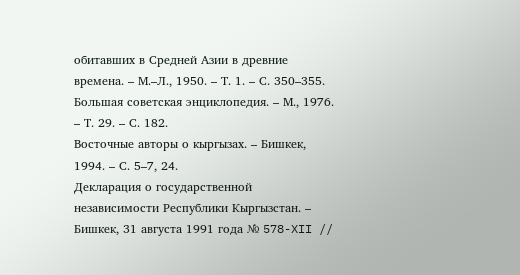обитавших в Средней Азии в древние времена. – М.–Л., 1950. – Т. 1. – С. 350–355.
Большая советская энциклопедия. – М., 1976. – Т. 29. – С. 182.
Восточные авторы о кыргызах. – Бишкек, 1994. – С. 5–7, 24.
Декларация о государственной независимости Республики Кыргызстан. – Бишкек, 31 августа 1991 года № 578-XII //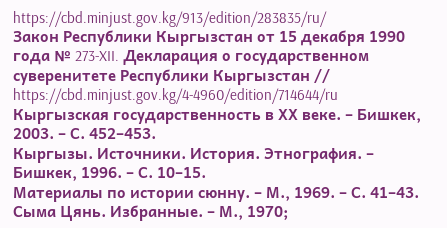https://cbd.minjust.gov.kg/913/edition/283835/ru/
Закон Республики Кыргызстан от 15 декабря 1990 года № 273-XII. Декларация о государственном суверенитете Республики Кыргызстан // https://cbd.minjust.gov.kg/4-4960/edition/714644/ru
Кыргызская государственность в ХХ веке. – Бишкек, 2003. – С. 452–453.
Кыргызы. Источники. История. Этнография. – Бишкек, 1996. – С. 10–15.
Материалы по истории сюнну. – М., 1969. – С. 41–43.
Сыма Цянь. Избранные. – М., 1970;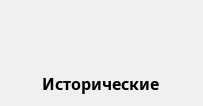Исторические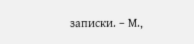записки. – М.,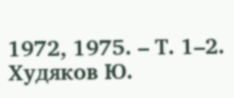1972, 1975. – Т. 1–2.
Худяков Ю.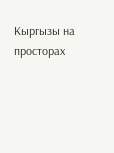Кыргызы на просторах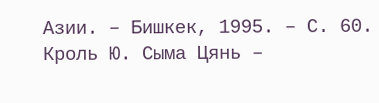Азии. – Бишкек, 1995. – С. 60.
Кроль Ю. Сыма Цянь –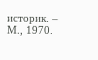историк. – М., 1970.